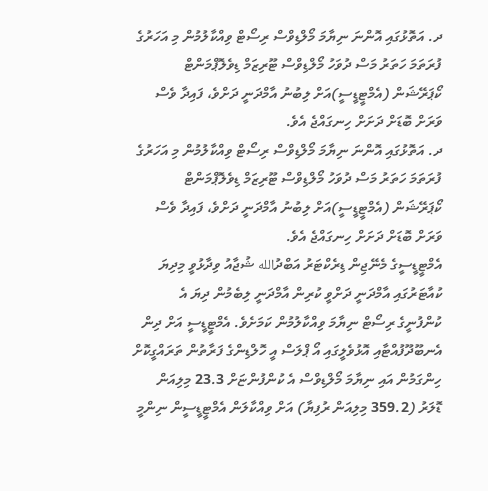ދ. އަތޮޅުގައި އޮންނަ ނިޔާމަ މޯލްޑިވްސް ރިސޯޓް ވިއްކާލުމުން މި އަހަރުގެ ފުރަތަމަ ހަތަރު މަސް ދުވަހު މޯލްޑިވްސް ޓޫރިޒަމް ޑިވެލޮޕްމަންޓް ކޯޕަރޭޝަން (އެމްޓީޑީސީ)އަށް ލިބުނު އާމްދަނީ ދަށްވެ، ފައިދާ ވެސް ވަރަށް ބޮޑަށް ދަށަށް ހިނގައްޖެ އެވެ.
ދ. އަތޮޅުގައި އޮންނަ ނިޔާމަ މޯލްޑިވްސް ރިސޯޓް ވިއްކާލުމުން މި އަހަރުގެ ފުރަތަމަ ހަތަރު މަސް ދުވަހު މޯލްޑިވްސް ޓޫރިޒަމް ޑިވެލޮޕްމަންޓް ކޯޕަރޭޝަން (އެމްޓީޑީސީ)އަށް ލިބުނު އާމްދަނީ ދަށްވެ، ފައިދާ ވެސް ވަރަށް ބޮޑަށް ދަށަށް ހިނގައްޖެ އެވެ.
އެމްޓީޑީސީގެ މެނޭޖިން ޑިރެކްޓަރު އަބްދުالله ޝުޖާއު ވިދާޅުވީ މިދިޔަ ކުއާޓަރުގައި އާމްދަނީ ދަށްވީ ކުރިން އާމްދަނީ ލިބެމުން ދިޔަ އެ ކުންފުނީގެ ރިސޯޓް ނިޔާމަ ވިއްކާލުމުން ކަމަށެވެ. އެމްޓީޑީސީ އަށް ދިން އެނބޫދޫފުއްޓާއި އޮޅުވެލީގައި އޯ ޕްލަސް އީ ހޮލްޑިންގެ ފަރާތުން ތަރައްގީކޮށް ހިންގަމުން އައި ނިޔާމަ މޯލްޑިވްސް އެ ކުންފުންޏަށް 23.3 މިލިއަން ޑޮލަރު (359.2 މިލިއަން ރުފިޔާ) އަށް ވިއްކާލަން އެމްޓީޑީސީން ނިންމީ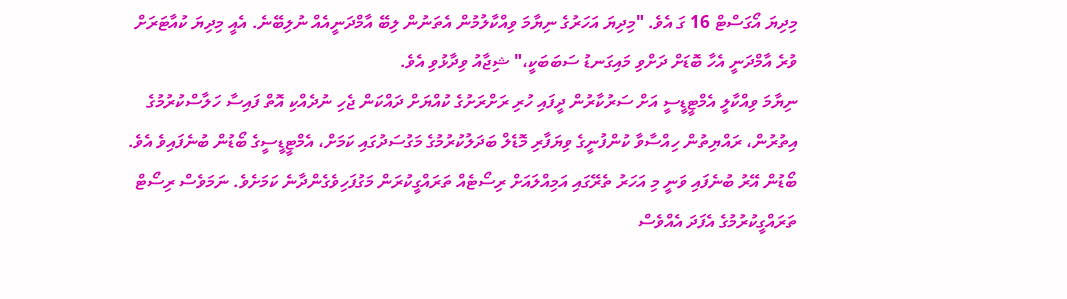މިދިޔަ އޯގަސްޓް 16 ގަ އެވެ. "މިދިޔަ އަހަރުގެ ނިޔާމަ ވިއްކާލުމުން އެތަނުން ލިބޭ އާމްދަނީއެއް ނުލިބޭނެ. އެއީ މިދިޔަ ކުއާޓަރަށް ވުރެ އާމްދަނީ އެހާ ބޮޑަށް ދަށްވި މައިގަނޑު ސަބަބަކީ،" ޝިޖާއު ވިދާޅުވި އެވެ.
ނިޔާމަ ވިއްކާލީ އެމްޓީޑީސީ އަށް ސަރުކާރުން ދީފައި ހުރި ރަށްރަށުގެ ކުއްޔަށް ދައްކަން ޖެހި ނުދެއްކި އޮތް ފައިސާ ހަލާސްކުރުމުގެ އިތުރުން، ރައްޔިތުން ހިއްސާވާ ކުންފުނީގެ ވިޔަފާރި މޮޑެލް ބަދަލުކުރުމުގެ މަގުސަދުގައި ކަމަށް، އެމްޓީޑީސީގެ ބޯޑުން ބުނެފައިވެ އެވެ.
ބޯޑުން އޭރު ބުނެފައި ވަނީ މި އަހަރު ތެރޭގައި އަމިއްލައަށް ރިސޯޓެއް ތަރައްގީކުރަން މަގުފަހިވެގެންދާނެ ކަމަށެވެ. ނަމަވެސް ރިސޯޓް ތަރައްގީކުރުމުގެ އެފަދަ އެއްވެސް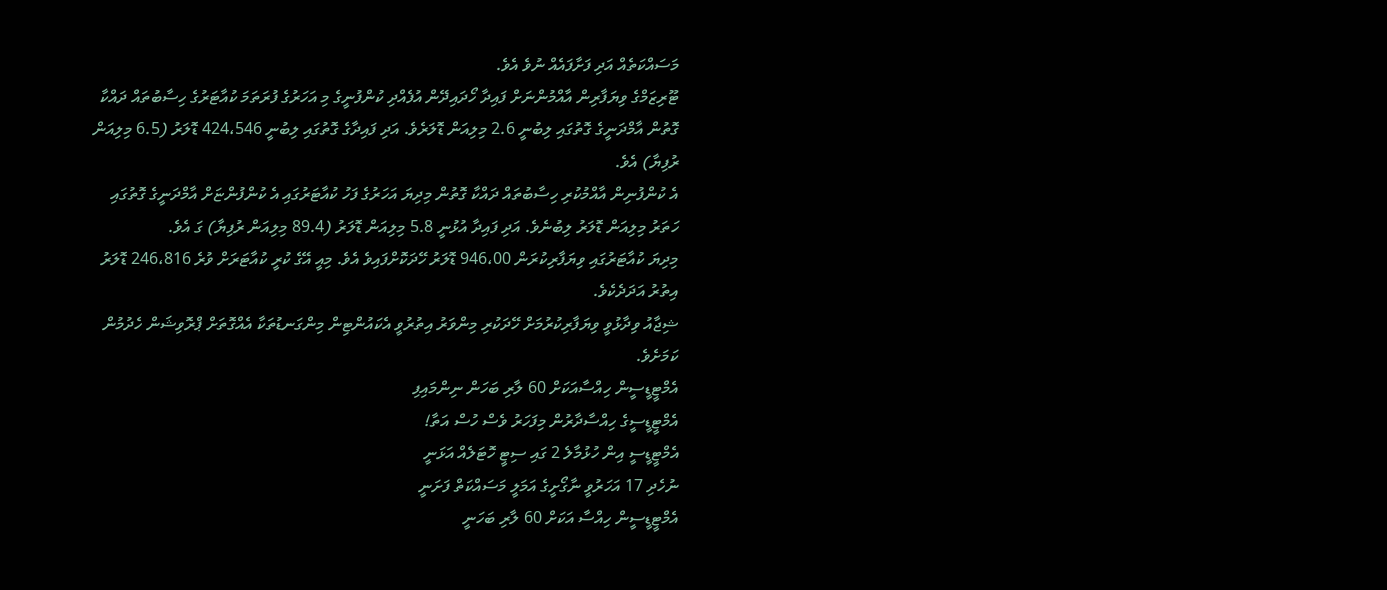މަސައްކަތެއް އަދި ފަށާފައެއް ނުވެ އެވެ.
ޓޫރިޒަމްގެ ވިޔަފާރިން އާއްމުންނަށް ފައިދާ ހޯދައިދޭން އުފެއްދި ކުންފުނީގެ މި އަހަރުގެ ފުރަތަމަ ކުއާޓަރުގެ ހިސާބުތައް ދައްކާ ގޮތުން އާމްދަނީގެ ގޮތުގައި ލިބުނީ 2.6 މިލިއަން ޑޮލަރެވެ. އަދި ފައިދާގެ ގޮތުގައި ލިބުނީ 424،546 ޑޮލަރު (6.5 މިލިއަން ރުފިޔާ) އެވެ.
އެ ކުންފުނިން އާއްމުކުރި ހިސާބުތައް ދައްކާ ގޮތުން މިދިޔަ އަހަރުގެ ފަހު ކުއާޓަރުގައި އެ ކުންފުންޏަށް އާމްދަނީގެ ގޮތުގައި ހަތަރު މިލިއަން ޑޮލަރު ލިބުނެވެ. އަދި ފައިދާ އުޅުނީ 5.8 މިލިއަން ޑޮލަރު (89.4 މިލިއަން ރުފިޔާ) ގަ އެވެ.
މިދިޔަ ކުއާޓަރުގައި ވިޔަފާރިކުރަން 946،00 ޑޮލަރު ހޭދަކޮށްފައިވެ އެވެ. މިއީ އޭގެ ކުރީ ކުއާޓަރަށް ވުރެ 246،816 ޑޮލަރު އިތުރު އަދަދެކެވެ.
ޝިޖާއު ވިދާޅުވީ ވިޔަފާރިކުރުމަށް ހޭދަކުރި މިންވަރު އިތުރުވީ އެކައުންޓިން މިންގަނޑުތަކާ އެއްގޮތަށް ޕްރޮވިޝަން ހެދުމުން ކަމަށެވެ.
އެމްޓީޑީސީން ހިއްސާއަކަށް 60 ލާރި ބަހަން ނިންމައިފި
އެމްޓީޑީސީގެ ހިއްސާދާރުން މިފަހަރު ވެސް ހުސް އަތާ!
އެމްޓީޑީސީ އިން ހުޅުމާލެ 2 ގައި ސިޓީ ހޮޓަލެއް އަޅަނީ
ނުހެދި 17 އަހަރުވީ ނާގޯށީގެ އަމަލީ މަސައްކަތް ފަށަނީ
އެމްޓީޑީސީން ހިއްސާ އަކަށް 60 ލާރި ބަހަނީ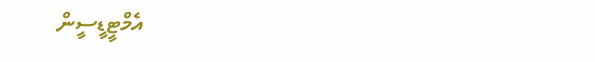އެމްޓީޑީސީން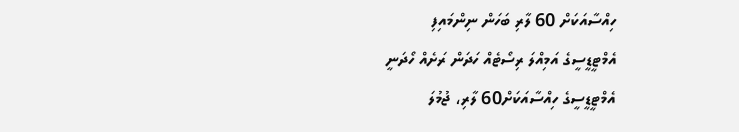ހިއްސާއަކަށް 60 ލާރި ބަހަން ނިންމައިފި
އެމްޓީޑީސީގެ އަމިއްލަ ރިސޯޓެއް ހަދަން ރަށެއް ހޯދަނީ
އެމްޓީޑީސީގެ ހިއްސާއަކަށް60 ލާރި، ޖުމުލަ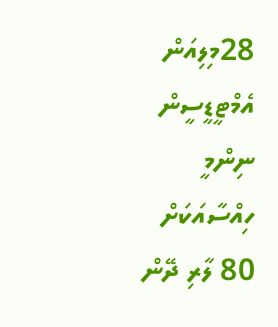28މިލިއަން
އެމްޓީޑީސީން ނިންމީ ހިއްސާއަކަށް 80 ލާރި ދޭން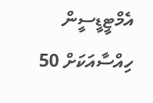އެމްޓީޑީސީން ހިއްސާއަކަށް 50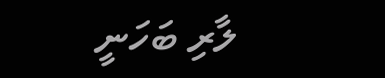ލާރި ބަހަނީ